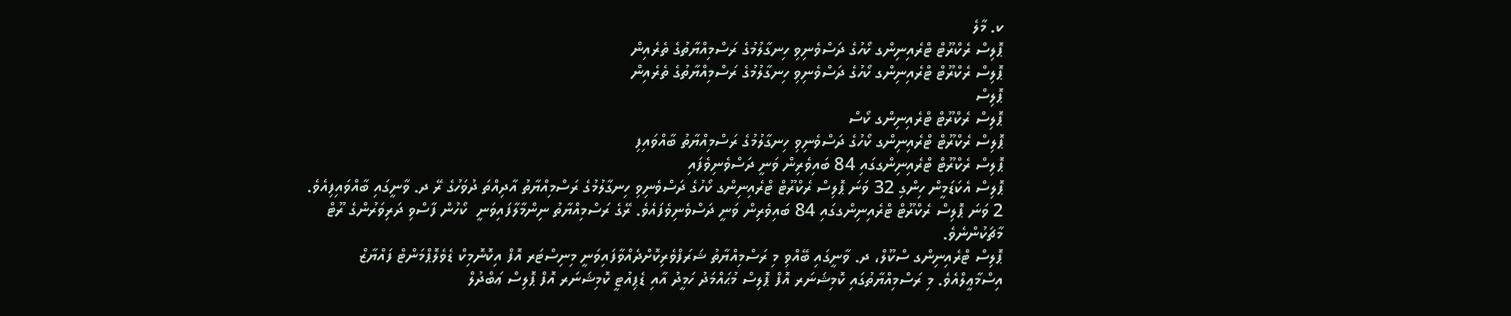ކ. މާލެ
ޕޮލިސް ރެކްރޫޓް ޓްރެއިނިންގ ކޯހުގެ ދަސްވެނިވި ހިނގާލުމުގެ ރަސްމިއްޔާތުގެ ތެރެއިން
ޕޮލިސް ރެކްރޫޓް ޓްރެއިނިންގ ކޯހުގެ ދަސްވެނިވި ހިނގާލުމުގެ ރަސްމިއްޔާތުގެ ތެރެއިން
ޕޮލިސް
ޕޮލިސް ރެކްރޫޓް ޓްރެއިނިންގ ކޯސް
ޕޮލިސް ރެކްރޫޓް ޓްރެއިނިންގ ކޯހުގެ ދަސްވެނިވި ހިނގާލުމުގެ ރަސްމިއްޔާތު ބާއްވައިފި
ޕޮލިސް ރެކްރޫޓް ޓްރެއިނިންގގައި 84 ބައިވެރިން ވަނީ ދަސްވެނިވެފައި
ޕޮލިސް އެކަޑަމީން ހިންގި 32 ވަނަ ޕޮލިސް ރެކްރޫޓް ޓްރެއިނިންގ ކޯހުގެ ދަސްވެނިވި ހިނގާލުމުގެ ރަސްމިއްޔާތު އާދިއްތަ ދުވަހުގެ ރޭ ދ. ވާނީގައި ބާއްވައިފިއެވެ.
2 ވަނަ ޕޮލިސް ރެކްރޫޓް ޓްރެއިނިންގގައި 84 ބައިވެރިން ވަނީ ދަސްވެނިވެފައެވެ. ރޭގެ ރަސްމިއްޔާތު ނިންމާލާފައިވަނީ  ކޯހުން ފާސްވި ދަރިވަރުންގެ ރޫޓް މާޗަކުންނެވެ.
ޕޮލިސް ޓްރެއިނިންގ ސްކޫލް، ދ. ވާނީގައި ބޭއްވި މި ރަސްމިއްޔާތު ޝަރަފްވެރިކޮށްދެއްވާފައިވަނީ މިނިސްޓަރ އޮފް އިކޮނޮމިކް ޑެވެލޮޕްމަންޓް ފައްޔާޒް އިސްމާޢީލްއެވެ. މި ރަސްމިއްޔާތުގައި ކޮމިޝަނަރ އޮފް ޕޮލިސް މުޙައްމަދު ހަމީދު އާއި ޑެޕިއުޓީ ކޮމިޝަނަރ އޮފް ޕޮލިސް ޢަބްދުލް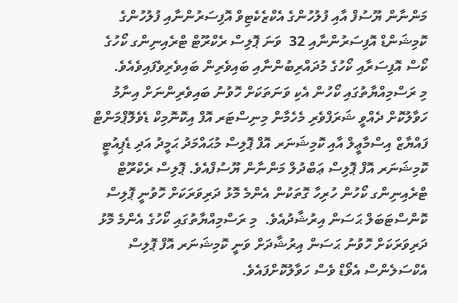މަންނާން ޔޫސުފް އާއި ފުލުހުންގެ އެކްޒެކެޓިވް އޮފިސަރުންނާއި ފުލުހުންގެ ކޮމިޝަންޑް އޮފިސަރުންނާއި 32  ވަނަ ޕޮލިސް ރެކްރޫޓް ޓްރެއިނިންގ ކޯހުގެ ކޯސް އޮފިސަރާއި ކޯހުގެ މުދައްރިބުންނާއި ބައިވެރިން ބައިވެރިވެފައިވެއެވެ.
މި ރަސްމިއްޔާތުގައި ކޯހުން އެކި ވަނަތަކަށް ހޮވުނު ބައިވެރިންނަށް އިނާމު ހަވާލުކޮށް ދެއްވީ ޝަރަފްވެރި މެހެމާން މިނިސްޓަރ އޮފް އިކޮނޮމިކް ޑެވެލޮޕްމަންޓް ފައްޔާޒް އިސްމާޢީލް އާއި ކޮމިޝަނަރ އޮފް ޕޮލިސް މުޙައްމަދު ޙަމީދު އަދި ޑެޕިއުޓީ ކޮމިޝަނަރ އޮފް ޕޮލިސް ޢަބްދުލް މަންނާން ޔޫސުފްއެވެ. ޕޮލިސް ރެކްރޫޓް ޓްރެއިނިންގ ކޯހުން ހުރިހާ ގޮތަކުން އެންމެ މޮޅު ދަރިވަރަކަށް ހޮވުނީ ޕޮލިސް ކޮންސްޓަބަލް ޙަސަން އިރުޝާދުއެވެ.  މި ރަސްމިއްޔާތުގައި ކޯހުގެ އެންމެ މޮޅު ދަރިވަރަކަށް ހޮވުނު ޙަސަން އިރުޝާދަށް ވަނީ ކޮމިޝަނަރ އޮފް ޕޮލިސް އެކްސަލެންސް އެވޯޑް ވެސް ހަވާލުކޮށްފައެވެ.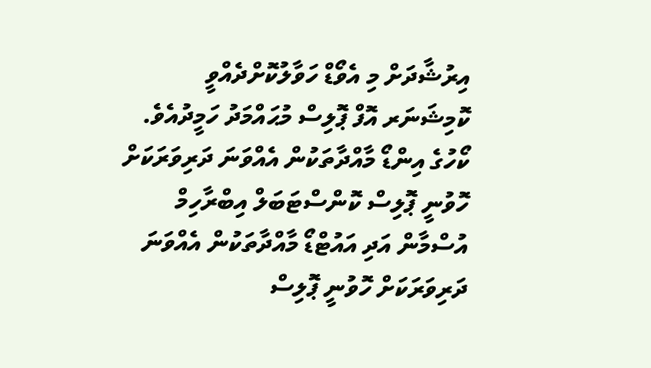އިރުޝާދަށް މި އެވޯޑް ހަވާލުކޮށްދެއްވީ ކޮމިޝަނަރ އޮފް ޕޮލިސް މުޙައްމަދު ހަމީދުއެވެ.
ކޯހުގެ އިންޑޯ މާއްދާތަކުން އެއްވަނަ ދަރިވަރަކަށް ހޮވުނީ ޕޮލިސް ކޮންސްޓަބަލް އިބްރާހިމް އުސްމާން އަދި އައުޓްޑޯ މާއްދާތަކުން އެއްވަނަ ދަރިވަރަކަށް ހޮވުނީ ޕޮލިސް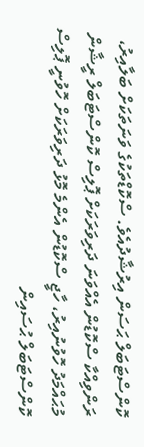ކޮންސްޓަބަލް ޙަސަން އިރުޝާދުއެވެ. ސްކޮޑްތަކުގެ ވަނަތަކަށް ބަލާއިރު، ރަންވިއްކާ ސްކޮޑުން އެއްވަނަ ދަރިވަރަކަށް ޕޮލިސް ކޮންސްޓަބަލް ރީޝާން މުޙައްމަދު ހޮވުނުއިރު، ހާޖީ ސްކޮޑުން އެންމެ މޮޅު ދަރިވަރަކަށް ހޮވުނީ ޕޮލިސް ކޮންސްޓަބަލް ޙުސައިން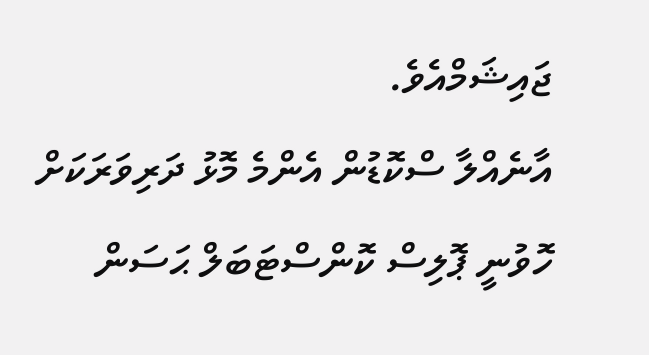ޖައިޝަމްއެވެ.
އާނެއްލާ ސްކޮޑުން އެންމެ މޮޅު ދަރިވަރަކަށް ހޮވުނީ ޕޮލިސް ކޮންސްޓަބަލް ޙަސަން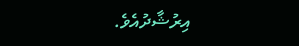އިރުޝާދުއެވެ.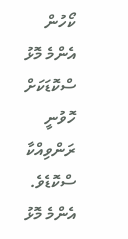ކޯހުން އެންމެ މޮޅު ސްކޮޑަކަށް ހޮވުނީ ރަންވިއްކާ ސްކޮޑެވެ. އެންމެ މޮޅު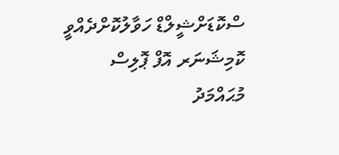ސްކޮޑަށްޝީލްޑް ހަވާލުކޮށްދެއްވީ ކޮމިޝަނަރ އޮފް ޕޮލިސް މުޙައްމަދު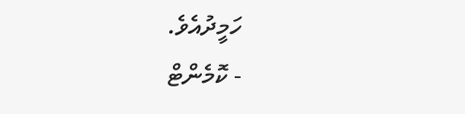ހަމީދުއެވެ.
- ކޮމެންޓް